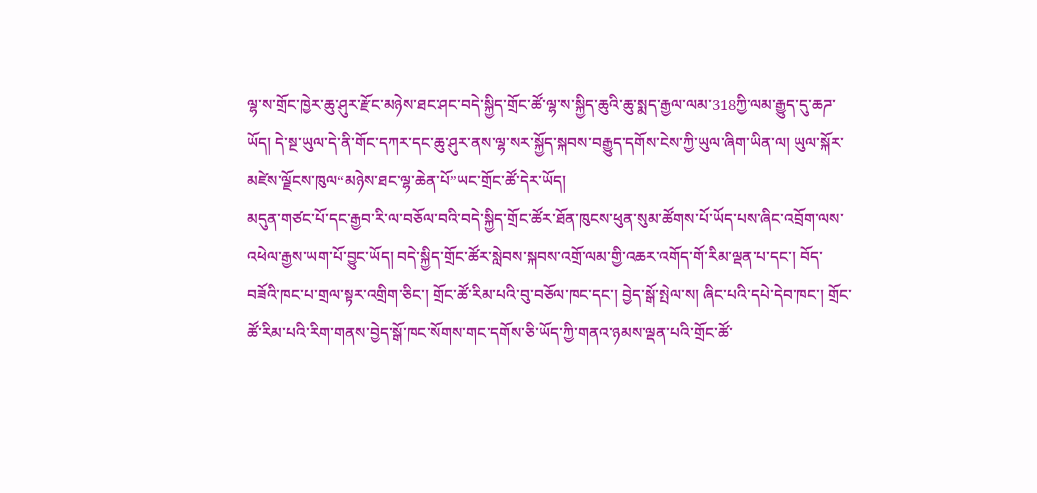ལྷ་ས་གྲོང་ཁྱེར་ཆུ་ཤུར་རྫོང་མཉེས་ཐང་ཤང་བདེ་སྐྱིད་གྲོང་ཚོ་ལྷ་ས་སྐྱིད་ཆུའི་ཆུ་སྨད་རྒྱལ་ལམ་318ཀྱི་ལམ་རྒྱུད་དུ་ཆཌ་ཡོད། དེ་སྔ་ཡུལ་དེ་ནི་གོང་དཀར་དང་ཆུ་ཤུར་ནས་ལྷ་སར་སྐྱོད་སྐབས་བརྒྱུད་དགོས་ངེས་ཀྱི་ཡུལ་ཞིག་ཡིན་ལ། ཡུལ་སྐོར་མཛེས་ལྗོངས་ཁུལ“མཉེས་ཐང་ལྷ་ཆེན་པོ”ཡང་གྲོང་ཚོ་དེར་ཡོད།
མདུན་གཙང་པོ་དང་རྒྱབ་རི་ལ་བཅོལ་བའི་བདེ་སྐྱིད་གྲོང་ཚོར་ཐོན་ཁུངས་ཕུན་སུམ་ཚོགས་པོ་ཡོད་པས་ཞིང་འབྲོག་ལས་འཕེལ་རྒྱས་ཡག་པོ་བྱུང་ཡོད། བདེ་སྐྱིད་གྲོང་ཚོར་སླེབས་སྐབས་འགྲོ་ལམ་གྱི་འཆར་འགོད་གོ་རིམ་ལྡན་པ་དང་། བོད་བཟོའི་ཁང་པ་གྲལ་སྟར་འགྲིག་ཅིང་། གྲོང་ཚོ་རིམ་པའི་བུ་བཅོལ་ཁང་དང་། བྱེད་སྒོ་སྤེལ་ས། ཞིང་པའི་དཔེ་དེབ་ཁང་། གྲོང་ཚོ་རིམ་པའི་རིག་གནས་བྱེད་སྒོ་ཁང་སོགས་གང་དགོས་ཅི་ཡོད་ཀྱི་གནའ་ཉམས་ལྡན་པའི་གྲོང་ཚོ་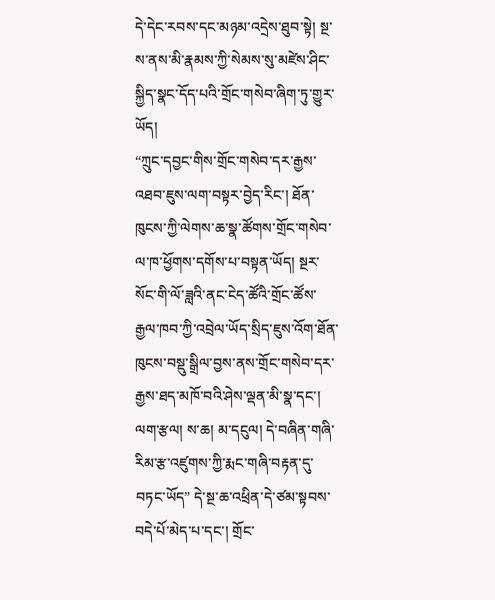དེ་དེང་རབས་དང་མཉམ་འདྲེས་ཐུབ་སྟེ། སྔ་ས་ནས་མི་རྣམས་ཀྱི་སེམས་སུ་མཛེས་ཤིང་སྐྱིད་སྣང་དོད་པའི་གྲོང་གསེབ་ཞིག་ཏུ་གྱུར་ཡོད།
“ཀྲུང་དབྱང་གིས་གྲོང་གསེབ་དར་རྒྱས་འཐབ་ཇུས་ལག་བསྟར་བྱེད་རིང་། ཐོན་ཁུངས་ཀྱི་ལེགས་ཆ་སྣ་ཚོགས་གྲོང་གསེབ་ལ་ཁ་ཕྱོགས་དགོས་པ་བསྟན་ཡོད། སྔར་སོང་གི་ལོ་ཟླའི་ནང་ངེད་ཚོའི་གྲོང་ཚོས་རྒྱལ་ཁབ་ཀྱི་འབྲེལ་ཡོད་སྲིད་ཇུས་འོག་ཐོན་ཁུངས་བསྡུ་སྒྲིལ་བྱས་ནས་གྲོང་གསེབ་དར་རྒྱས་ཐད་མཁོ་བའི་ཤེས་ལྡན་མི་སྣ་དང་། ལག་རྩལ། ས་ཆ། མ་དངུལ། དེ་བཞིན་གཞི་རིམ་རྩ་འཛུགས་ཀྱི་རྨང་གཞི་བརྟན་དུ་བཏང་ཡོད” དེ་སྔ་ཆ་འཕྲིན་དེ་ཙམ་སྟབས་བདེ་པོ་མེད་པ་དང་། གྲོང་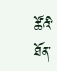ཚོའི་ཐོན་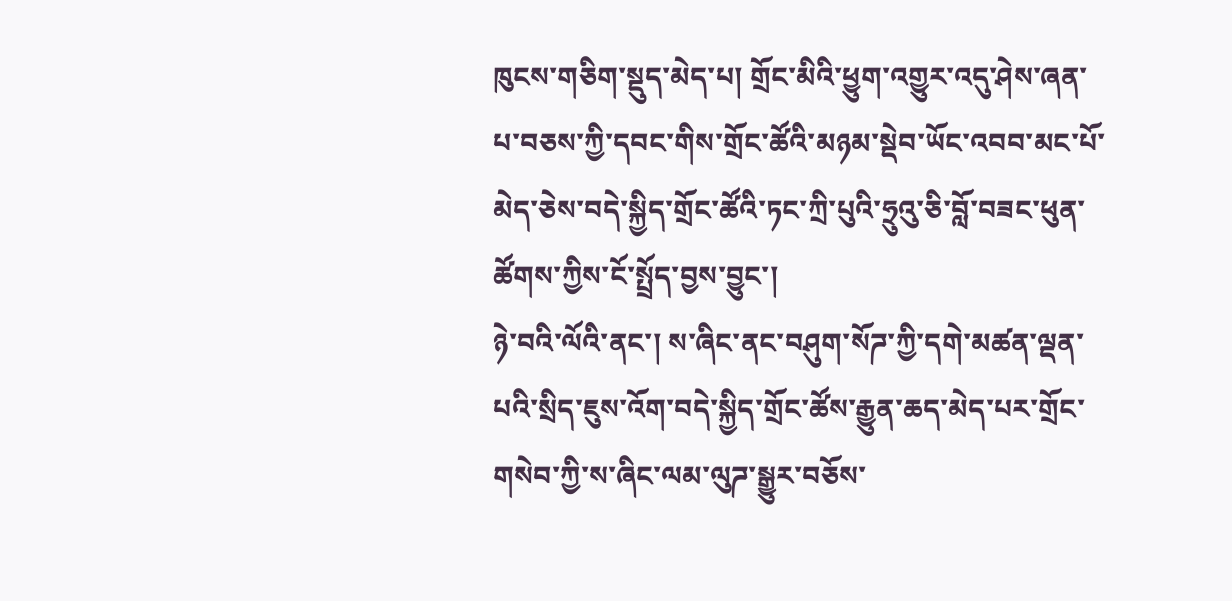ཁུངས་གཅིག་སྡུད་མེད་པ། གྲོང་མིའི་ཕྱུག་འགྱུར་འདུ་ཤེས་ཞན་པ་བཅས་ཀྱི་དབང་གིས་གྲོང་ཚོའི་མཉམ་སྡེབ་ཡོང་འབབ་མང་པོ་མེད་ཅེས་བདེ་སྐྱིད་གྲོང་ཚོའི་ཏང་ཀྲི་པུའི་ཧྲུའུ་ཅི་བློ་བཟང་ཕུན་ཚོགས་ཀྱིས་ངོ་སྤྲོད་བྱས་བྱུང་།
ཉེ་བའི་ལོའི་ནང་། ས་ཞིང་ནང་བཤུག་སོཌ་ཀྱི་དགེ་མཚན་ལྡན་པའི་སྲིད་ཇུས་འོག་བདེ་སྐྱིད་གྲོང་ཚོས་རྒྱུན་ཆད་མེད་པར་གྲོང་གསེབ་ཀྱི་ས་ཞིང་ལམ་ལུཌ་སྒྱུར་བཅོས་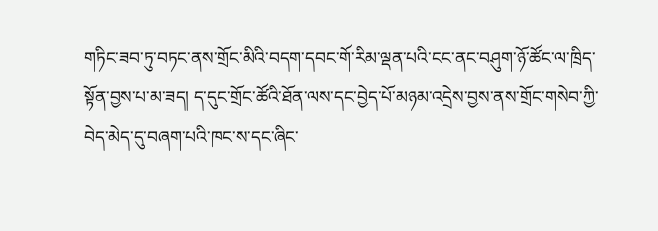གཏིང་ཟབ་ཏུ་བཏང་ནས་གྲོང་མིའི་བདག་དབང་གོ་རིམ་ལྡན་པའི་ངང་ནང་བཤུག་ཉོ་ཚོང་ལ་ཁྲིད་སྟོན་བྱས་པ་མ་ཟད། ད་དུང་གྲོང་ཚོའི་ཐོན་ལས་དང་བྱེད་པོ་མཉམ་འདྲེས་བྱས་ནས་གྲོང་གསེབ་ཀྱི་བེད་མེད་དུ་བཞག་པའི་ཁང་ས་དང་ཞིང་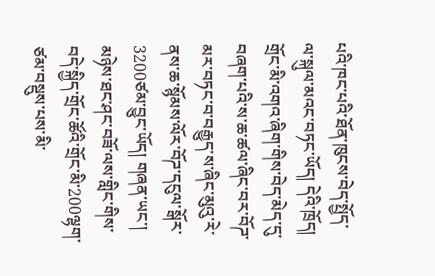པའི་ཁང་པའི་ཐོན་ཁུངས་བེད་སྤྱོད་ལ་སྐུལ་མའང་བཏང་ཡོད། དེའི་ཁྲོད། གྲོང་མི་འགའ་ཞིག་གིས་བེད་མེད་དུ་བཞག་པའི་ས་ཆ་ཚལ་ཞིང་བར་བོཌ་མར་བཏང་བ་བརྒྱུད་ས་ཞིང་མུའུ་རེ་ནས་ཆ་སྙོམས་ལོར་བོཌ་དངུལ་སྒོར་3200ཙམ་བྱུང་ཡོད། གཞན་ཡང་། མཉེས་ཐང་ཤང་བཟོ་ལས་གླིང་གིས་བདེ་སྐྱིད་གྲོང་ཚོའི་གྲོང་མི་200ལྷག་ཙམ་བསྡུས་པས་མི་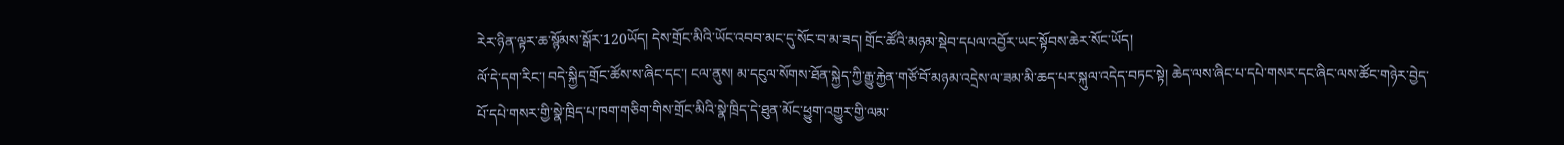རེར་ཉིན་ལྟར་ཆ་སྙོམས་སྒོར་120ཡོད། དེས་གྲོང་མིའི་ཡོང་འབབ་མང་དུ་སོང་བ་མ་ཟད། གྲོང་ཚོའི་མཉམ་སྡེབ་དཔལ་འབྱོར་ཡང་སྟོབས་ཆེར་སོང་ཡོད།
ལོ་དེ་དག་རིང་། བདེ་སྐྱིད་གྲོང་ཚོས་ས་ཞིང་དང་། ངལ་ནུས། མ་དངུལ་སོགས་ཐོན་སྐྱེད་ཀྱི་རྒྱུ་རྐྱེན་གཙོ་བོ་མཉམ་འདྲེས་ལ་ཟམ་མི་ཆད་པར་སྐུལ་འདེད་བཏང་སྟེ། ཆེད་ལས་ཞིང་པ་དཔེ་གསར་དང་ཞིང་ལས་ཚོང་གཉེར་བྱེད་པོ་དཔེ་གསར་གྱི་སྣེ་ཁྲིད་པ་ཁག་གཅིག་གིས་གྲོང་མིའི་སྣེ་ཁྲིད་དེ་ཐུན་མོང་ཕྱུག་འགྱུར་གྱི་ལམ་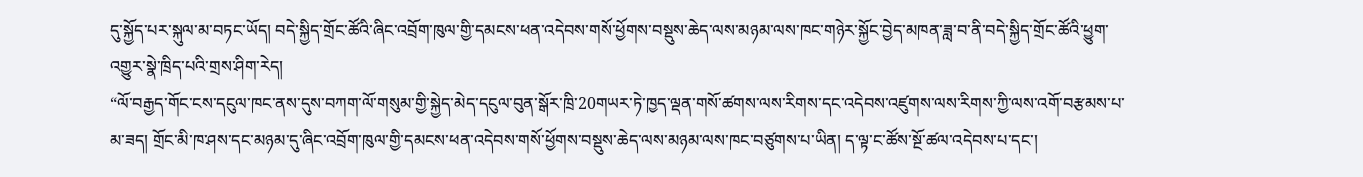དུ་སྐྱོད་པར་སྐུལ་མ་བཏང་ཡོད། བདེ་སྐྱིད་གྲོང་ཚོའི་ཞིང་འབྲོག་ཁུལ་གྱི་དམངས་ཕན་འདེབས་གསོ་ཕྱོགས་བསྡུས་ཆེད་ལས་མཉམ་ལས་ཁང་གཉེར་སྐྱོང་བྱེད་མཁན་ཟླ་བ་ནི་བདེ་སྐྱིད་གྲོང་ཚོའི་ཕྱུག་འགྱུར་སྣེ་ཁྲིད་པའི་གྲས་ཤིག་རེད།
“ལོ་བརྒྱད་གོང་ངས་དངུལ་ཁང་ནས་དུས་བཀག་ལོ་གསུམ་གྱི་སྐྱེད་མེད་དངུལ་བུན་སྒོར་ཁྲི་20གཡར་ཏེ་ཁྱད་ལྡན་གསོ་ཚགས་ལས་རིགས་དང་འདེབས་འཛུགས་ལས་རིགས་ཀྱི་ལས་འགོ་བརྩམས་པ་མ་ཟད། གྲོང་མི་ཁ་ཤས་དང་མཉམ་དུ་ཞིང་འབྲོག་ཁུལ་གྱི་དམངས་ཕན་འདེབས་གསོ་ཕྱོགས་བསྡུས་ཆེད་ལས་མཉམ་ལས་ཁང་བཙུགས་པ་ཡིན། ད་ལྟ་ང་ཚོས་སྔོ་ཚལ་འདེབས་པ་དང་།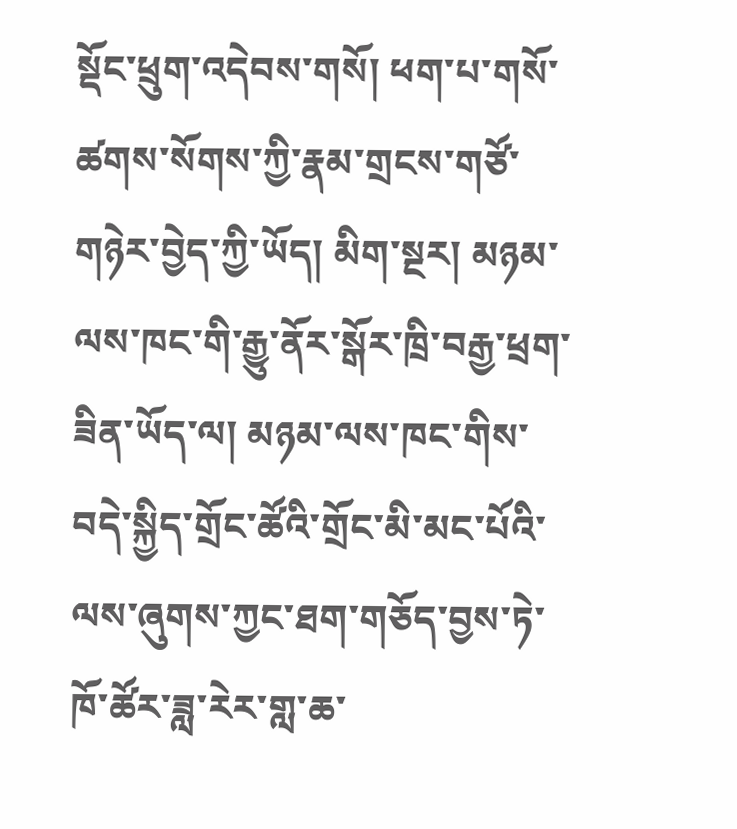སྡོང་ཕྲུག་འདེབས་གསོ། ཕག་པ་གསོ་ཚགས་སོགས་ཀྱི་རྣམ་གྲངས་གཙོ་གཉེར་བྱེད་ཀྱི་ཡོད། མིག་སྔར། མཉམ་ལས་ཁང་གི་རྒྱུ་ནོར་སྒོར་ཁྲི་བརྒྱ་ཕྲག་ཟིན་ཡོད་ལ། མཉམ་ལས་ཁང་གིས་བདེ་སྐྱིད་གྲོང་ཚོའི་གྲོང་མི་མང་པོའི་ལས་ཞུགས་ཀྱང་ཐག་གཅོད་བྱས་ཏེ་ཁོ་ཚོར་ཟླ་རེར་གླ་ཆ་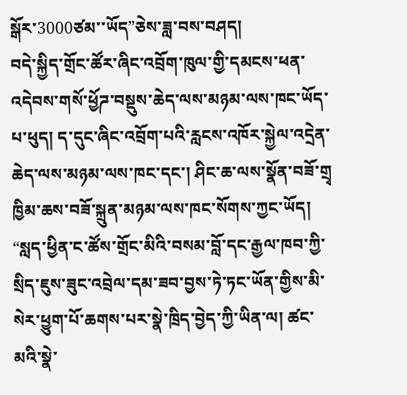སྒོར་3000ཙམ་་ཡོད”ཅེས་ཟླ་བས་བཤད།
བདེ་སྐྱིད་གྲོང་ཚོར་ཞིང་འབྲོག་ཁུལ་གྱི་དམངས་ཕན་འདེབས་གསོ་ཕྱོཌ་བསྡུས་ཆེད་ལས་མཉམ་ལས་ཁང་ཡོད་པ་ཕུད། ད་དུང་ཞིང་འབྲོག་པའི་རླངས་འཁོར་སྐྱེལ་འདྲེན་ཆེད་ལས་མཉམ་ལས་ཁང་དང་། ཤིང་ཆ་ལས་སྣོན་བཟོ་གྲྭ ཁྱིམ་ཆས་བཟོ་སྐྲུན་མཉམ་ལས་ཁང་སོགས་ཀྱང་ཡོད། “སླད་ཕྱིན་ང་ཚོས་གྲོང་མིའི་བསམ་བློ་དང་རྒྱལ་ཁབ་ཀྱི་སྲིད་ཇུས་ཟུང་འབྲེལ་དམ་ཟབ་བྱས་ཏེ་ཏང་ཡོན་གྱིས་མི་སེར་ཕྱུག་པོ་ཆགས་པར་སྣེ་ཁྲིད་བྱེད་ཀྱི་ཡིན་ལ། ཚང་མའི་སྣེ་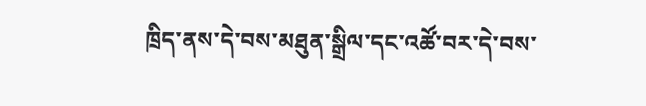ཁྲིད་ནས་དེ་བས་མཐུན་སྒྲིལ་དང་འཚོ་བར་དེ་བས་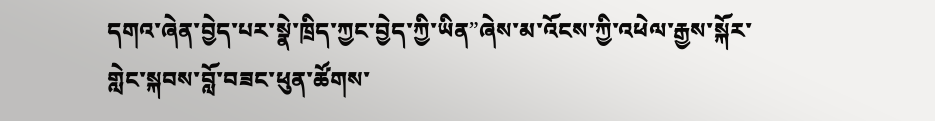དགའ་ཞེན་བྱེད་པར་སྣེ་ཁྲིད་ཀྱང་བྱེད་ཀྱི་ཡིན”ཞེས་མ་འོངས་ཀྱི་འཕེལ་རྒྱས་སྐོར་གླེང་སྐབས་བློ་བཟང་ཕུན་ཚོགས་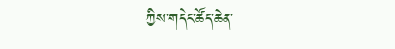ཀྱིས་གདེང་ཚོད་ཆེན་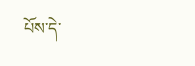པོས་དེ་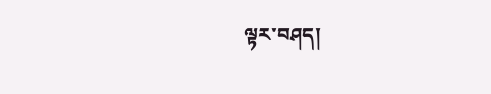ལྟར་བཤད།